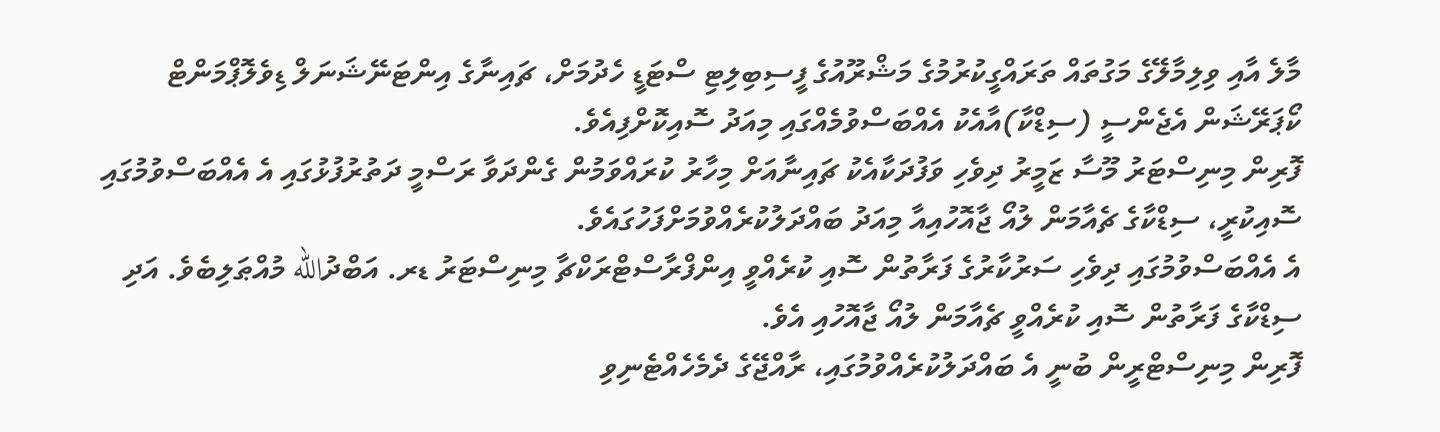މާލެ އާއި ވިލިމާލޭގެ މަގުތައް ތަރައްގީކުރުމުގެ މަޝްރޫއުގެ ފީސިބިލިޓި ސްޓަޑީ ހެދުމަށް، ޗައިނާގެ އިންޓަނޭޝަނަލް ޑިވެލޮޕްމަންޓް ކޯޕަރޭޝަން އެޖެންސީ (ސިޑްކާ)އާއެކު އެއްބަސްވުމެއްގައި މިއަދު ސޮއިކޮށްފިއެވެ.
ފޮރިން މިނިސްޓަރު މޫސާ ޒަމީރު ދިވެހި ވަފުދަކާއެކު ޗައިނާއަށް މިހާރު ކުރައްވަމުން ގެންދަވާ ރަސްމީ ދަތުރުފުޅުގައި އެ އެއްބަސްވުމުގައި ސޮއިކުރީ، ސިޑްކާގެ ޗެއާމަން ލުއޯ ޖާއޮހުއިއާ މިއަދު ބައްދަލުކުރެއްވުމަށްފަހުގައެވެ.
އެ އެއްބަސްވުމުގައި ދިވެހި ސަރުކާރުގެ ފަރާތުން ސޮއި ކުރެއްވީ އިންފްރާސްޓްރަކްޗާ މިނިސްޓަރު ޑރ. އަބްދުالله މުއްޠަލިބެވެ. އަދި ސިޑްކާގެ ފަރާތުން ސޮއި ކުރެއްވީ ޗެއާމަން ލުއޯ ޖާއޮހުއި އެވެ.
ފޮރިން މިނިސްޓްރީން ބުނީ އެ ބައްދަލުކުރެއްވުމުގައި، ރާއްޖޭގެ ދެމެހެއްޓެނިވި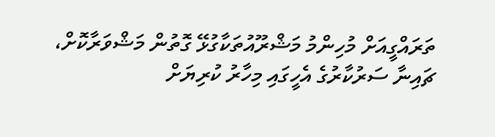ތަރައްގީއަށް މުހިންމު މަޝްރޫއުތަކާގުޅޭ ގޮތުން މަޝްވަރާކޮށް، ޗައިނާ ސަރުކާރުގެ އެހީގައި މިހާރު ކުރިޔަށް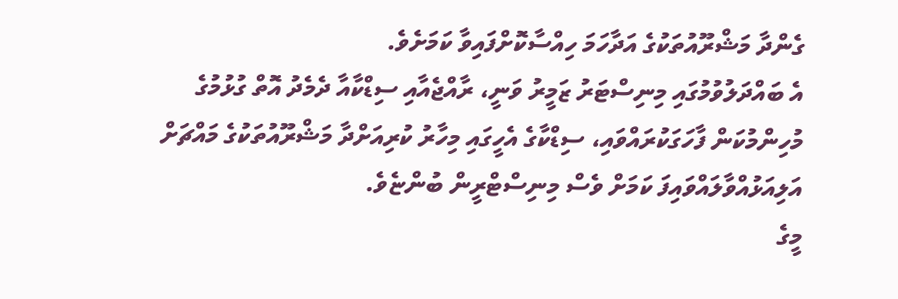ގެންދާ މަޝްރޫއުތަކުގެ އަދާހަމަ ހިއްސާކޮށްފައިވާ ކަމަށެވެ.
އެ ބައްދަލުވުމުގައި މިނިސްޓަރު ޒަމީރު ވަނީ، ރާއްޖެއާއި ސިޑްކާއާ ދެމެދު އޮތް ގުޅުމުގެ މުހިންމުކަން ފާހަގަކުރައްވައި، ސިޑްކާގެ އެހީގައި މިހާރު ކުރިއަށްދާ މަޝްރޫއުތަކުގެ މައްޗަށް އަލިއަޅުއްވާލައްވައިފަ ކަމަށް ވެސް މިނިސްޓްރީން ބުންޏެވެ.
މީގެ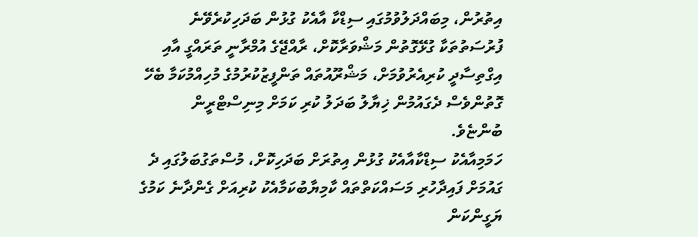އިތުރުން، މިބައްދަލުވުމުގައި ސިޑްކާ އާއެކު ގުޅުން ބަދަހިކުރެވޭނެ ފުރުސަތުތަކާ ގުޅޭގޮތުން މަޝްވަރާކޮށް، ރާއްޖޭގެ އުމްރާނީ ތަރައްގީ އާއި އިގްތިސާދީ ކުރިއެރުވުމަށް، މަޝްރޫއުތައް ތަންފީޒުކުރުމުގެ މުހިއްމުކަމާ ބެހޭ ގޮތުންވެސް ދެގައުމުން ޚިޔާލު ބަދަލު ކުރި ކަމަށް މިނިސްޓްރީން ބުންޏެވެ.
ހަމަމިއާއެކު ސިޑްކާއާއެކު ގުޅުން އިތުރަށް ބަދަހިކޮށް، މުސްތަގުބަލުގައި ދެ ގައުމަށް ފައިދާހުރި މަސައްކަތްތައް ކާމިޔާބުކަމާއެކު ކުރިއަށް ގެންދާނެ ކަމުގެ ޔަގީންކަން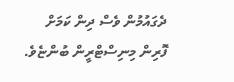ދެގައުމުން ވެސް ދިން ކަމަށް ފޮރިން މިނިސްޓްރީން ބުންޏެވެ.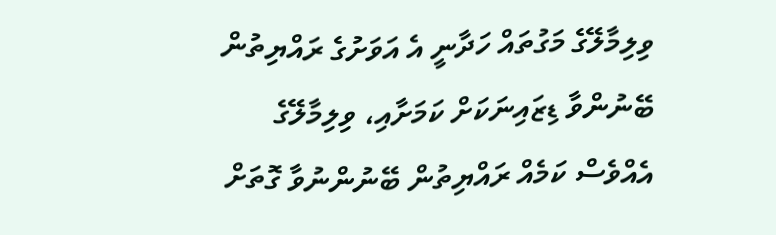ވިލިމާލޭގެ މަގުތައް ހަދާނީ އެ އަވަށުގެ ރައްޔިތުން ބޭނުންވާ ޑިޒައިނަކަށް ކަމަށާއި، ވިލިމާލޭގެ އެއްވެސް ކަމެއް ރައްޔިތުން ބޭނުންނުވާ ގޮތަށް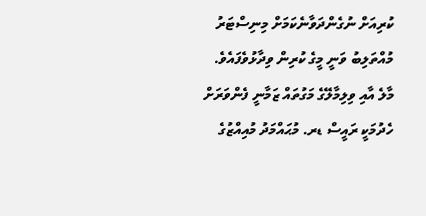ކުރިއަށް ނުގެންދަވާނެކަމަށް މިނިސްޓަރު މުއްތަލިބު ވަނީ މީގެ ކުރިން ވިދާޅުވެފައެވެ.
މާލެ އާއި ވިލިމާލޭގެ މަގުތައް ޒަމާނީ ފެންވަރަށް ހެދުމަކީ ރައީސް ޑރ. މުޙައްމަދު މުއިއްޒުގެ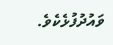ވައުދުފުޅެކެވެ.